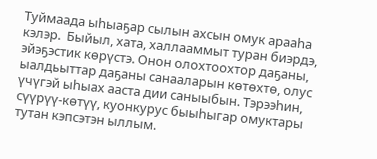Туймаада ыһыаҕар сылын ахсын омук арааһа кэлэр.  Быйыл, хата, халлааммыт туран биэрдэ, эйэҕэстик көрүстэ. Онон олохтоохтор даҕаны, ыалдьыттар даҕаны санааларын көтөхтө, олус үчүгэй ыһыах ааста дии саныыбын. Тэрээһин, сүүрүү-көтүү, куонкурус быыһыгар омуктары тутан кэпсэтэн ыллым.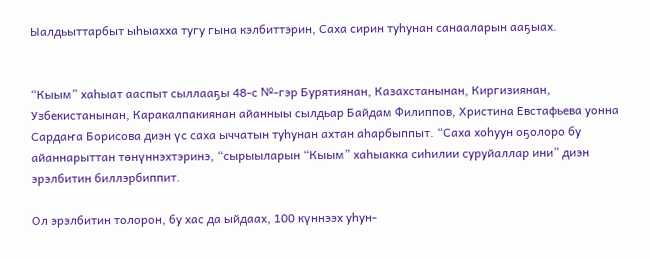Ыалдьыттарбыт ыһыахха тугу гына кэлбиттэрин, Саха сирин туһунан санааларын ааҕыах.


“Кыым” хаһыат ааспыт сыллааҕы 48-с №-гэр Бурятиянан, Казахстанынан, Киргизиянан, Узбекистанынан, Каракалпакиянан айанныы сылдьар Байдам Филиппов, Христина Евстафьева уонна Сардаҥа Борисова диэн үс саха ыччатын туһунан ахтан аһарбыппыт. “Саха хоһуун оҕолоро бу айаннарыттан төнүннэхтэринэ, “сырыыларын “Кыым” хаһыакка сиһилии суруйаллар ини” диэн эрэлбитин биллэрбиппит.

Ол эрэлбитин толорон, бу хас да ыйдаах, 100 күннээх уһун-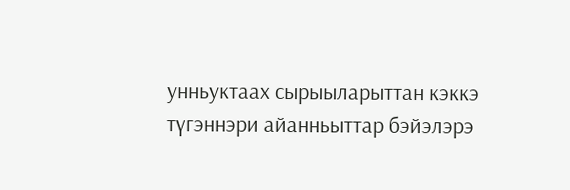унньуктаах сырыыларыттан кэккэ түгэннэри айанньыттар бэйэлэрэ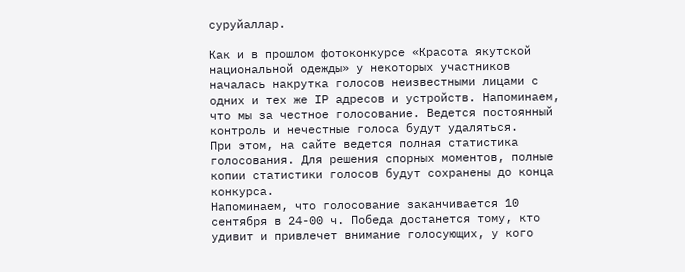суруйаллар.

Как и в прошлом фотоконкурсе «Красота якутской национальной одежды» у некоторых участников началась накрутка голосов неизвестными лицами с одних и тех же IP адресов и устройств. Напоминаем, что мы за честное голосование. Ведется постоянный контроль и нечестные голоса будут удаляться.
При этом, на сайте ведется полная статистика голосования. Для решения спорных моментов, полные копии статистики голосов будут сохранены до конца конкурса.
Напоминаем, что голосование заканчивается 10 сентября в 24-00 ч. Победа достанется тому, кто удивит и привлечет внимание голосующих, у кого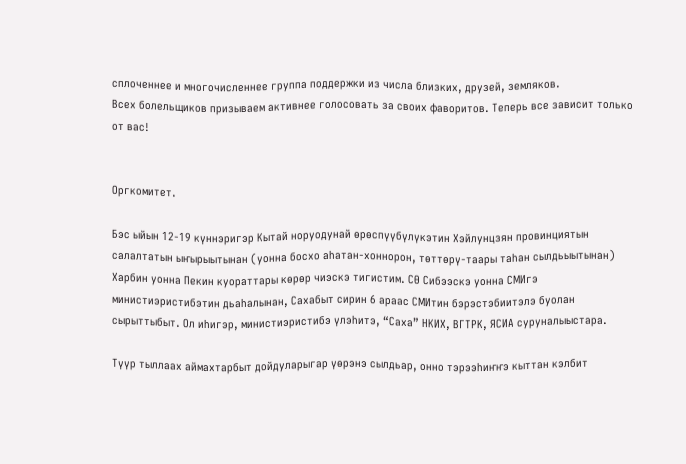сплоченнее и многочисленнее группа поддержки из числа близких, друзей, земляков.
Всех болельщиков призываем активнее голосовать за своих фаворитов. Теперь все зависит только от вас!


Оргкомитет.

Бэс ыйын 12-19 күннэригэр Кытай норуодунай өрөспүүбүлүкэтин Хэйлунцзян провинциятын салалтатын ыҥырыытынан (уонна босхо аһатан-хоннорон, төттөрү-таары таһан сылдьыытынан) Харбин уонна Пекин куораттары көрөр чиэскэ тигистим. СӨ Сибээскэ уонна СМИгэ министиэристибэтин дьаһалынан, Сахабыт сирин 6 араас СМИтин бэрэстэбиитэлэ буолан сырыттыбыт. Ол иһигэр, министиэристибэ үлэһитэ, “Саха” НКИХ, ВГТРК, ЯСИА суруналыыстара.

Түүр тыллаах аймахтарбыт дойдуларыгар үөрэнэ сылдьар, онно тэрээһиҥҥэ кыттан кэлбит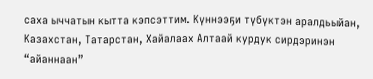саха ыччатын кытта кэпсэттим. Күннээҕи түбүктэн аралдьыйан, Казахстан, Татарстан, Хайалаах Алтаай курдук сирдэринэн “айаннаан”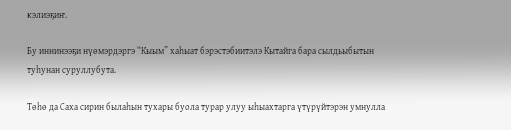кэлиэҕиҥ.

Бу иннинээҕи нүөмэрдэргэ “Кыым” хаһыат бэрэстэбиитэлэ Кытайга бара сылдьыбытын туһунан суруллубута.

Төһө да Саха сирин былаһын тухары буола турар улуу ыһыахтарга үтүрүйтэрэн умнулла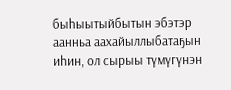быһыытыйбытын эбэтэр аанньа аахайыллыбатаҕын иһин, ол сырыы түмүгүнэн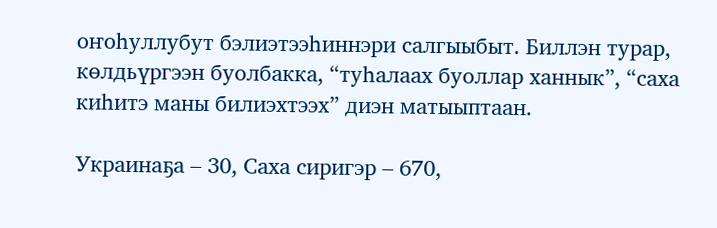оҥоһуллубут бэлиэтээһиннэри салгыыбыт. Биллэн турар, көлдьүргээн буолбакка, “туһалаах буоллар ханнык”, “саха киһитэ маны билиэхтээх” диэн матыыптаан.

Украинаҕа – 30, Саха сиригэр – 670,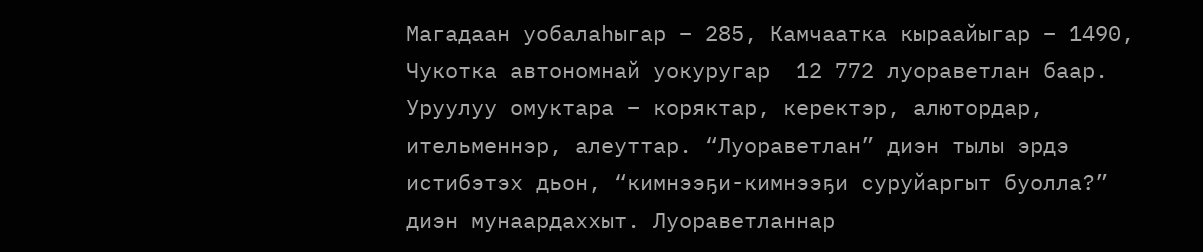Магадаан уобалаһыгар – 285, Камчаатка кыраайыгар – 1490, Чукотка автономнай уокуругар  12 772 луораветлан баар.  Уруулуу омуктара – коряктар, керектэр, алютордар, ительменнэр, алеуттар. “Луораветлан” диэн тылы эрдэ истибэтэх дьон, “кимнээҕи-кимнээҕи суруйаргыт буолла?” диэн мунаардаххыт. Луораветланнар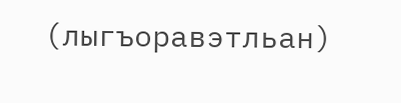(лыгъоравэтльан)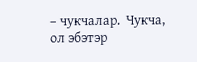– чукчалар.  Чукча, ол эбэтэр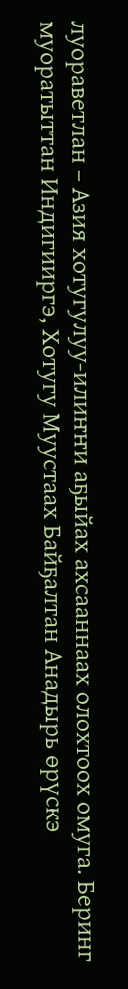луораветлан – Азия хотугулуу-илиҥҥи аҕыйах ахсааннаах олохтоох омуга. Беринг муоратыттан Индигииргэ, Хотугу Муустаах Байҕалтан Анадырь өрүскэ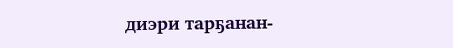диэри тарҕанан-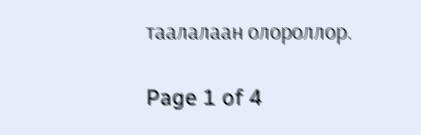таалалаан олороллор.

Page 1 of 4